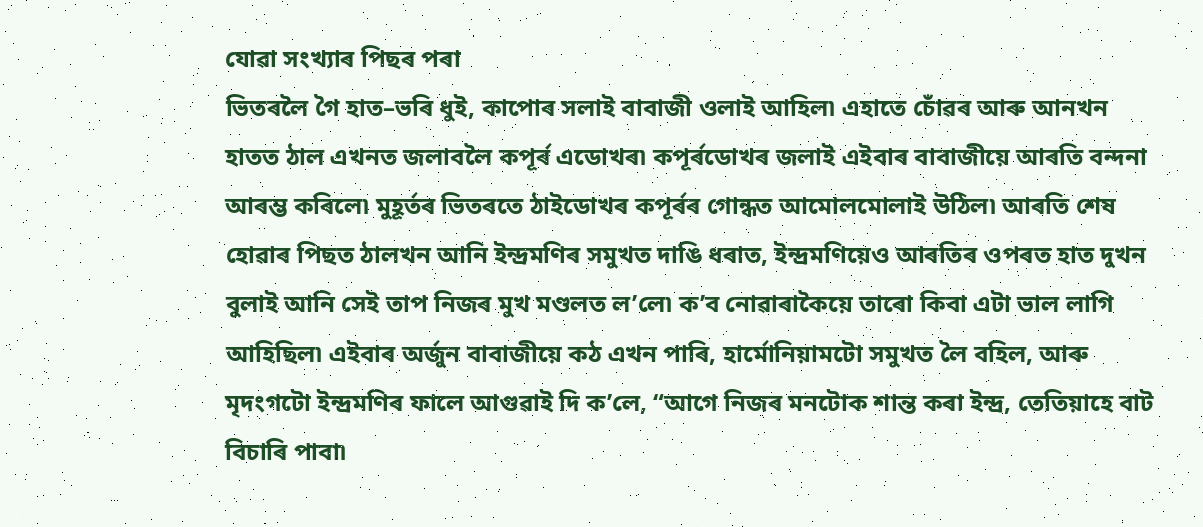যোৱা সংখ্যাৰ পিছৰ পৰা
ভিতৰলৈ গৈ হাত–ভৰি ধুই, কাপোৰ সলাই বাবাজী ওলাই আহিল৷ এহাতে চোঁৱৰ আৰু আনখন হাতত ঠাল এখনত জলাবলৈ কপূৰ্ৰ এডোখৰ৷ কপূৰ্ৰডোখৰ জলাই এইবাৰ বাবাজীয়ে আৰতি বন্দনা আৰম্ভ কৰিলে৷ মুহূৰ্তৰ ভিতৰতে ঠাইডোখৰ কপূৰ্ৰৰ গোন্ধত আমোলমোলাই উঠিল৷ আৰতি শেষ হোৱাৰ পিছত ঠালখন আনি ইন্দ্ৰমণিৰ সমুখত দাঙি ধৰাত, ইন্দ্ৰমণিয়েও আৰতিৰ ওপৰত হাত দুখন বুলাই আনি সেই তাপ নিজৰ মুখ মণ্ডলত ল’লে৷ ক’ব নোৱাৰাকৈয়ে তাৰো কিবা এটা ভাল লাগি আহিছিল৷ এইবাৰ অৰ্জুন বাবাজীয়ে কঠ এখন পাৰি, হাৰ্মোনিয়ামটো সমুখত লৈ বহিল, আৰু মৃদংগটো ইন্দ্ৰমণিৰ ফালে আগুৱাই দি ক’লে, “আগে নিজৰ মনটোক শান্ত কৰা ইন্দ্ৰ, তেতিয়াহে বাট বিচাৰি পাবা৷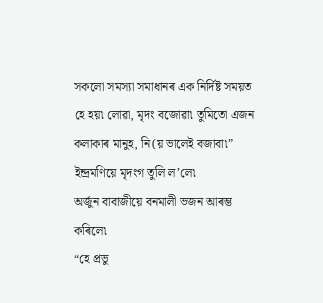সকলো সমস্যা সমাধানৰ এক নিৰ্দিষ্ট সময়ত হে হয়৷ লোৱা, মৃদং বজোৱা৷ তুমিতো এজন কলাকাৰ মানুহ, নি(য় ভালেই বজাবা৷”
ইন্দ্ৰমণিয়ে মৃদংগ তুলি ল’লে৷
অৰ্জুন বাবাজীয়ে বনমালী ভজন আৰম্ভ কৰিলে৷
“হে প্ৰভু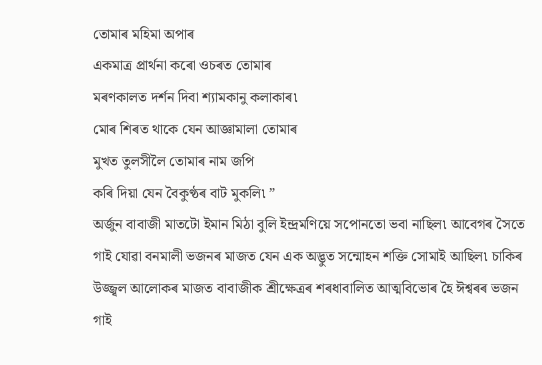তোমাৰ মহিমা অপাৰ
একমাত্ৰ প্ৰাৰ্থনা কৰো ওচৰত তোমাৰ
মৰণকালত দৰ্শন দিবা শ্যামকানু কলাকাৰ৷
মোৰ শিৰত থাকে যেন আজ্ঞামালা তোমাৰ
মুখত তুলসীলৈ তোমাৰ নাম জপি
কৰি দিয়া যেন বৈকুণ্ঠৰ বাট মুকলি৷ ”
অৰ্জুন বাবাজী মাতটো ইমান মিঠা বুলি ইন্দ্ৰমণিয়ে সপোনতো ভবা নাছিল৷ আবেগৰ সৈতে গাই যোৱা বনমালী ভজনৰ মাজত যেন এক অদ্ভুত সন্মোহন শক্তি সোমাই আছিল৷ চাকিৰ উজ্জ্বল আলোকৰ মাজত বাবাজীক শ্ৰীক্ষেত্ৰৰ শৰধাবালিত আত্মবিভোৰ হৈ ঈশ্বৰৰ ভজন গাই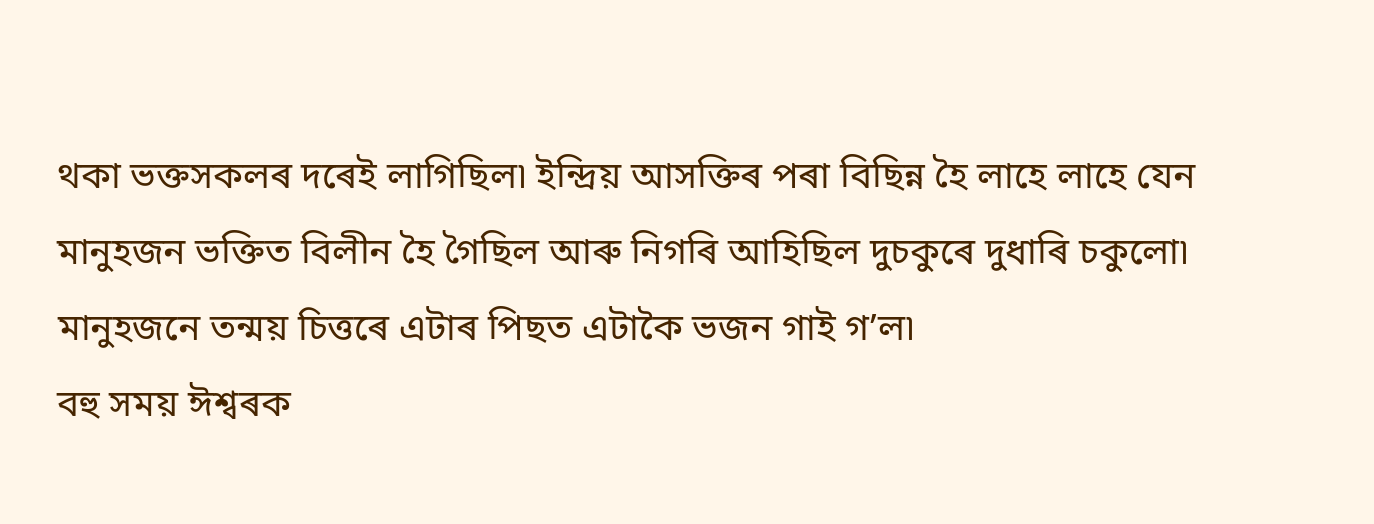থকা ভক্তসকলৰ দৰেই লাগিছিল৷ ইন্দ্ৰিয় আসক্তিৰ পৰা বিছিন্ন হৈ লাহে লাহে যেন মানুহজন ভক্তিত বিলীন হৈ গৈছিল আৰু নিগৰি আহিছিল দুচকুৰে দুধাৰি চকুলো৷
মানুহজনে তন্ময় চিত্তৰে এটাৰ পিছত এটাকৈ ভজন গাই গ’ল৷
বহু সময় ঈশ্বৰক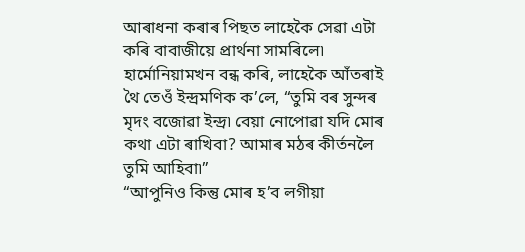আৰাধনা কৰাৰ পিছত লাহেকৈ সেৱা এটা কৰি বাবাজীয়ে প্ৰাৰ্থনা সামৰিলে৷
হাৰ্মোনিয়ামখন বন্ধ কৰি, লাহেকৈ আঁতৰাই থৈ তেওঁ ইন্দ্ৰমণিক ক’লে, “তুমি বৰ সুন্দৰ মৃদং বজোৱা ইন্দ্ৰ৷ বেয়া নোপোৱা যদি মোৰ কথা এটা ৰাখিবা? আমাৰ মঠৰ কীৰ্তনলৈ তুমি আহিবা৷”
“আপুনিও কিন্তু মোৰ হ’ব লগীয়া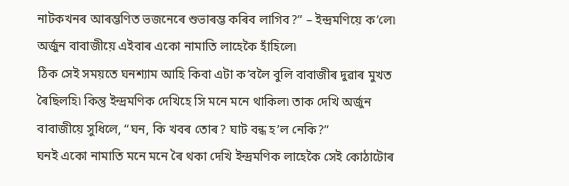নাটকখনৰ আৰম্ভণিত ভজনেৰে শুভাৰম্ভ কৰিব লাগিব?” – ইন্দ্ৰমণিয়ে ক’লে৷
অৰ্জুন বাবাজীয়ে এইবাৰ একো নামাতি লাহেকৈ হাঁহিলে৷
ঠিক সেই সময়তে ঘনশ্যাম আহি কিবা এটা ক’বলৈ বুলি বাবাজীৰ দুৱাৰ মুখত ৰৈছিলহি৷ কিন্তু ইন্দ্ৰমণিক দেখিহে সি মনে মনে থাকিল৷ তাক দেখি অৰ্জুন বাবাজীয়ে সুধিলে, “ঘন, কি খবৰ তোৰ? ঘাট বন্ধ হ’ল নেকি?”
ঘনই একো নামাতি মনে মনে ৰৈ থকা দেখি ইন্দ্ৰমণিক লাহেকৈ সেই কোঠাটোৰ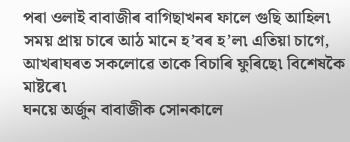পৰা ওলাই বাবাজীৰ বাগিছাখনৰ ফালে গুছি আহিল৷ সময় প্ৰায় চাৰে আঠ মানে হ’বৰ হ’ল৷ এতিয়া চাগে, আখৰাঘৰত সকলোৱে তাকে বিচাৰি ফুৰিছে৷ বিশেষকৈ মাষ্টৰে৷
ঘনয়ে অৰ্জুন বাবাজীক সোনকালে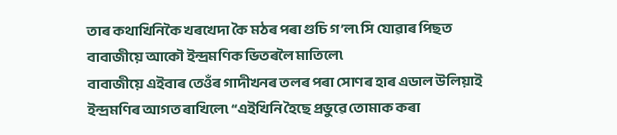তাৰ কথাখিনিকৈ খৰখেদা কৈ মঠৰ পৰা গুচি গ’ল৷ সি যোৱাৰ পিছত বাবাজীয়ে আকৌ ইন্দ্ৰমণিক ভিতৰলৈ মাতিলে৷
বাবাজীয়ে এইবাৰ তেওঁৰ গাদীখনৰ তলৰ পৰা সোণৰ হাৰ এডাল উলিয়াই ইন্দ্ৰমণিৰ আগত ৰাখিলে৷ “এইখিনি হৈছে প্ৰভুৱে তোমাক কৰা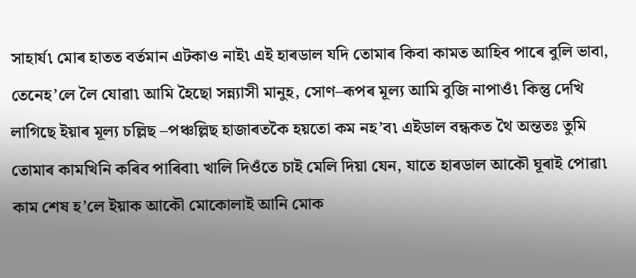সাহাৰ্য৷ মোৰ হাতত বৰ্তমান এটকাও নাই৷ এই হাৰডাল যদি তোমাৰ কিবা কামত আহিব পাৰে বুলি ভাবা, তেনেহ’লে লৈ যোৱা৷ আমি হৈছো সন্ন্যাসী মানুহ, সোণ–ৰূপৰ মূল্য আমি বুজি নাপাওঁ৷ কিন্তু দেখি লাগিছে ইয়াৰ মূল্য চল্লিছ –পঞ্চল্লিছ হাজাৰতকৈ হয়তো কম নহ’ব৷ এইডাল বন্ধকত থৈ অন্ততঃ তুমি তোমাৰ কামখিনি কৰিব পাৰিবা৷ খালি দিওঁতে চাই মেলি দিয়া যেন, যাতে হাৰডাল আকৌ ঘূৰাই পোৱা৷ কাম শেষ হ’লে ইয়াক আকৌ মোকোলাই আনি মোক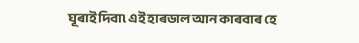ঘূৰাই দিবা৷ এই হাৰডাল আন কাৰবাৰ হে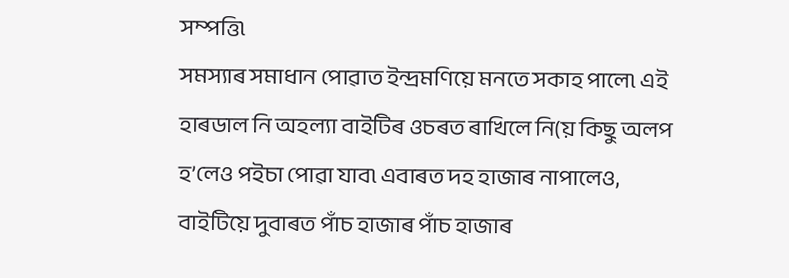সম্পত্তি৷
সমস্যাৰ সমাধান পোৱাত ইন্দ্ৰমণিয়ে মনতে সকাহ পালে৷ এই হাৰডাল নি অহল্যা বাইটিৰ ওচৰত ৰাখিলে নি(য় কিছু অলপ হ’লেও পইচা পোৱা যাব৷ এবাৰত দহ হাজাৰ নাপালেও, বাইটিয়ে দুবাৰত পাঁচ হাজাৰ পাঁচ হাজাৰ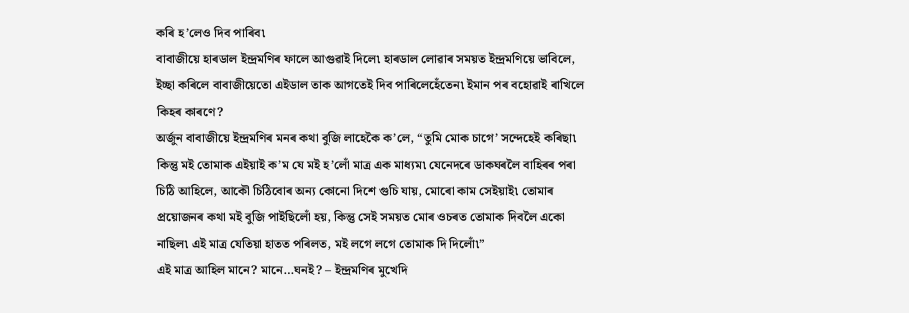কৰি হ’লেও দিব পাৰিব৷
বাবাজীয়ে হাৰডাল ইন্দ্ৰমণিৰ ফালে আগুৱাই দিলে৷ হাৰডাল লোৱাৰ সময়ত ইন্দ্ৰমণিয়ে ভাবিলে, ইচ্ছা কৰিলে বাবাজীয়েতো এইডাল তাক আগতেই দিব পাৰিলেহেঁতেন৷ ইমান পৰ বহোৱাই ৰাখিলে কিহৰ কাৰণে?
অৰ্জুন বাবাজীয়ে ইন্দ্ৰমণিৰ মনৰ কথা বুজি লাহেকৈ ক’লে, “তুমি মোক চাগে’ সন্দেহেই কৰিছা৷ কিন্তু মই তোমাক এইয়াই ক’ম যে মই হ’লোঁ মাত্ৰ এক মাধ্যম৷ যেনেদৰে ডাকঘৰলৈ বাহিৰৰ পৰা চিঠি আহিলে, আকৌ চিঠিবোৰ অন্য কোনো দিশে গুচি যায়, মোৰো কাম সেইয়াই৷ তোমাৰ প্ৰয়োজনৰ কথা মই বুজি পাইছিলোঁ হয়, কিন্তু সেই সময়ত মোৰ ওচৰত তোমাক দিবলৈ একো নাছিল৷ এই মাত্ৰ যেতিয়া হাতত পৰিলত, মই লগে লগে তোমাক দি দিলোঁ৷”
এই মাত্ৰ আহিল মানে? মানে…ঘনই? – ইন্দ্ৰমণিৰ মুখেদি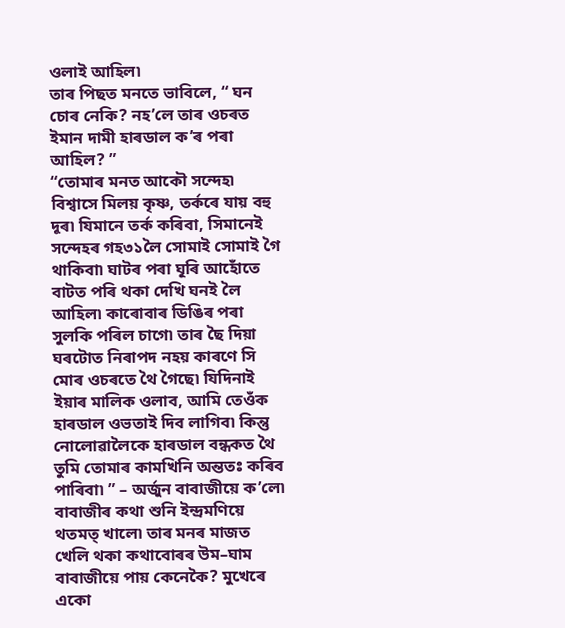ওলাই আহিল৷
তাৰ পিছত মনতে ভাবিলে, “ ঘন চোৰ নেকি? নহ’লে তাৰ ওচৰত ইমান দামী হাৰডাল ক’ৰ পৰা আহিল? ”
“তোমাৰ মনত আকৌ সন্দেহ৷ বিশ্বাসে মিলয় কৃষ্ণ, তৰ্কৰে যায় বহু দূৰ৷ যিমানে তৰ্ক কৰিবা, সিমানেই সন্দেহৰ গহ৩১লৈ সোমাই সোমাই গৈ থাকিবা৷ ঘাটৰ পৰা ঘূৰি আহোঁতে বাটত পৰি থকা দেখি ঘনই লৈ আহিল৷ কাৰোবাৰ ডিঙিৰ পৰা সুলকি পৰিল চাগে৷ তাৰ ছৈ দিয়া ঘৰটোত নিৰাপদ নহয় কাৰণে সি মোৰ ওচৰতে থৈ গৈছে৷ যিদিনাই ইয়াৰ মালিক ওলাব, আমি তেওঁক হাৰডাল ওভতাই দিব লাগিব৷ কিন্তু নোলোৱালৈকে হাৰডাল বন্ধকত থৈ তুমি তোমাৰ কামখিনি অন্ততঃ কৰিব পাৰিবা৷ ” – অৰ্জুন বাবাজীয়ে ক’লে৷
বাবাজীৰ কথা শুনি ইন্দ্ৰমণিয়ে থতমত্ খালে৷ তাৰ মনৰ মাজত খেলি থকা কথাবোৰৰ উম–ঘাম বাবাজীয়ে পায় কেনেকৈ? মুখেৰে একো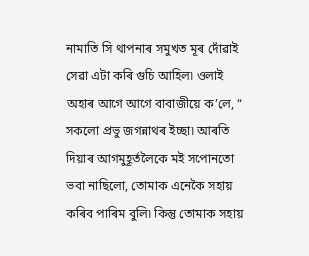নামাতি সি থাপনাৰ সমুখত মূৰ দোঁৱাই সেৱা এটা কৰি গুচি আহিল৷ ওলাই অহাৰ আগে আগে বাবাজীয়ে ক’লে, “ সকলো প্ৰভু জগন্নাথৰ ইচ্ছা৷ আৰতি দিয়াৰ আগমুহূৰ্তলৈকে মই সপোনতো ভবা নাছিলো, তোমাক এনেকৈ সহায় কৰিব পাৰিম বুলি৷ কিন্তু তোমাক সহায়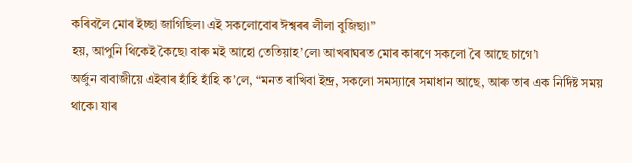কৰিবলৈ মোৰ ইচ্ছা জাগিছিল৷ এই সকলোবোৰ ঈশ্বৰৰ লীলা বুজিছা৷”
হয়, আপুনি থিকেই কৈছে৷ বাৰু মই আহো তেতিয়াহ’লে৷ আখৰাঘৰত মোৰ কাৰণে সকলো ৰৈ আছে চাগে’৷
অৰ্জুন বাবাজীয়ে এইবাৰ হাঁহি হাঁহি ক’লে, “মনত ৰাখিবা ইন্দ্ৰ, সকলো সমস্যাৰে সমাধান আছে, আৰু তাৰ এক নিৰ্দিষ্ট সময় থাকে৷ যাৰ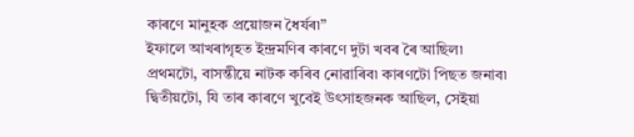কাৰণে মানুহক প্ৰয়োজন ধৈৰ্যৰ৷”
ইফালে আখৰাগৃহত ইন্দ্ৰমণিৰ কাৰণে দুটা খবৰ ৰৈ আছিল৷ প্ৰথমটো, বাসন্তীয়ে নাটক কৰিব নোৱাৰিব৷ কাৰণটো পিছত জনাব৷ দ্বিতীয়টো, যি তাৰ কাৰণে খুবেই উৎসাহজনক আছিল, সেইয়া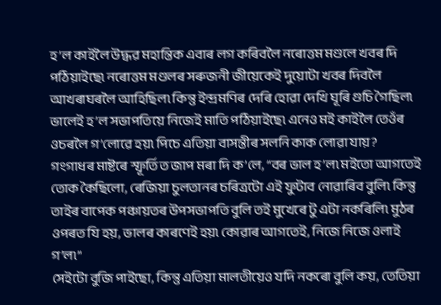হ’ল কাইলৈ উদ্ধৱ মহান্তিক এবাৰ লগ কৰিবলৈ নৰোত্তম মণ্ডলে খবৰ দি পঠিয়াইছে৷ নৰোত্তম মণ্ডলৰ সৰুজনী জীয়েকেই দুয়োটা খবৰ দিবলৈ আখৰাঘৰলৈ আহিছিল৷ কিন্তু ইন্দ্ৰমণিৰ দেৰি হোৱা দেখি ঘূৰি গুচি গৈছিল৷
ভালেই হ’ল সভাপতিয়ে নিজেই মাতি পঠিয়াইছে৷ এনেও মই কাইলৈ তেওঁৰ ওচৰলৈ গ’লোৱে হয়৷ পিচে এতিয়া বাসন্তীৰ সলনি কাক লোৱা যায়?
গংগাধৰ মাষ্টৰে স্ফূৰ্তিত জাপ মৰা দি ক’লে, “বৰ ভাল হ’ল৷ মইতো আগতেই তোক কৈছিলো, ৰেজিয়া চুলতানৰ চৰিত্ৰটো এই ফুটাব নোৱাৰিব বুলি৷ কিন্তু তাইৰ বাপেক পঞ্চায়তৰ উপসভাপতি বুলি তই মুখেৰে টু এটা নকৰিলি৷ মুঠৰ ওপৰত যি হয়, ভালৰ কাৰণেই হয়৷ কোৱাৰ আগতেই, নিজে নিজে ওলাই গ’ল৷”
সেইটো বুজি পাইছো, কিন্তু এতিয়া মালতীয়েও যদি নকৰো বুলি কয়, তেতিয়া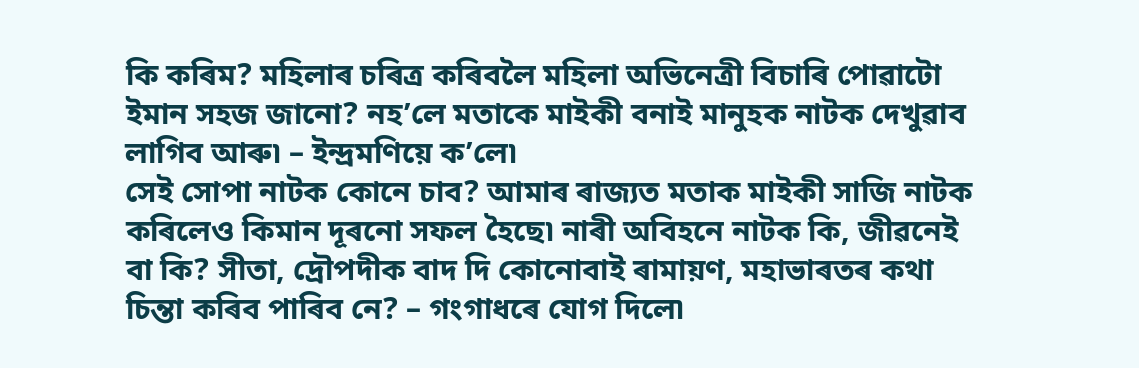কি কৰিম? মহিলাৰ চৰিত্ৰ কৰিবলৈ মহিলা অভিনেত্ৰী বিচাৰি পোৱাটো ইমান সহজ জানো? নহ’লে মতাকে মাইকী বনাই মানুহক নাটক দেখুৱাব লাগিব আৰু৷ – ইন্দ্ৰমণিয়ে ক’লে৷
সেই সোপা নাটক কোনে চাব? আমাৰ ৰাজ্যত মতাক মাইকী সাজি নাটক কৰিলেও কিমান দূৰনো সফল হৈছে৷ নাৰী অবিহনে নাটক কি, জীৱনেই বা কি? সীতা, দ্ৰৌপদীক বাদ দি কোনোবাই ৰামায়ণ, মহাভাৰতৰ কথা চিন্তা কৰিব পাৰিব নে? – গংগাধৰে যোগ দিলে৷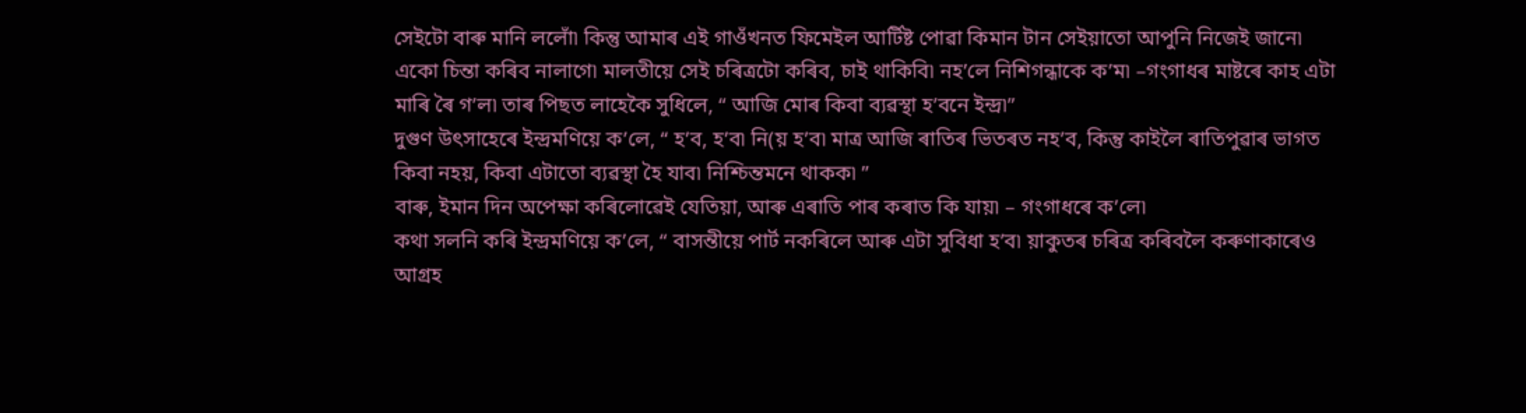সেইটো বাৰু মানি ললোঁ৷ কিন্তু আমাৰ এই গাওঁখনত ফিমেইল আৰ্টিষ্ট পোৱা কিমান টান সেইয়াতো আপুনি নিজেই জানে৷
একো চিন্তা কৰিব নালাগে৷ মালতীয়ে সেই চৰিত্ৰটো কৰিব, চাই থাকিবি৷ নহ’লে নিশিগন্ধাকে ক’ম৷ –গংগাধৰ মাষ্টৰে কাহ এটা মাৰি ৰৈ গ’ল৷ তাৰ পিছত লাহেকৈ সুধিলে, “ আজি মোৰ কিবা ব্যৱস্থা হ’বনে ইন্দ্ৰ৷”
দুগুণ উৎসাহেৰে ইন্দ্ৰমণিয়ে ক’লে, “ হ’ব, হ’ব৷ নি(য় হ’ব৷ মাত্ৰ আজি ৰাতিৰ ভিতৰত নহ’ব, কিন্তু কাইলৈ ৰাতিপুৱাৰ ভাগত কিবা নহয়, কিবা এটাতো ব্যৱস্থা হৈ যাব৷ নিশ্চিন্তমনে থাকক৷ ”
বাৰু, ইমান দিন অপেক্ষা কৰিলোৱেই যেতিয়া, আৰু এৰাতি পাৰ কৰাত কি যায়৷ – গংগাধৰে ক’লে৷
কথা সলনি কৰি ইন্দ্ৰমণিয়ে ক’লে, “ বাসন্তীয়ে পাৰ্ট নকৰিলে আৰু এটা সুবিধা হ’ব৷ য়াকুতৰ চৰিত্ৰ কৰিবলৈ কৰুণাকাৰেও আগ্ৰহ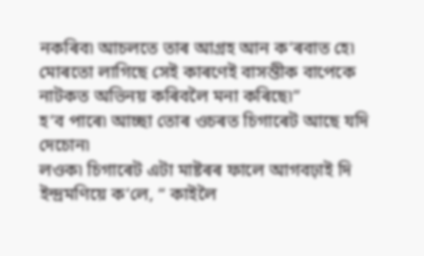নকৰিব৷ আচলতে তাৰ আগ্ৰহ আন ক’ৰবাত হে৷ মোৰতো লাগিছে সেই কাৰণেই বাসন্তীক বাপেকে নাটকত অভিনয় কৰিবলৈ মনা কৰিছে৷”
হ’ব পাৰে৷ আচ্ছা তোৰ ওচৰত চিগাৰেট আছে যদি দেচোন৷
লওক৷ চিগাৰেট এটা মাষ্টৰৰ ফালে আগবঢ়াই দি ইন্দ্ৰমণিয়ে ক’লে, “ কাইলৈ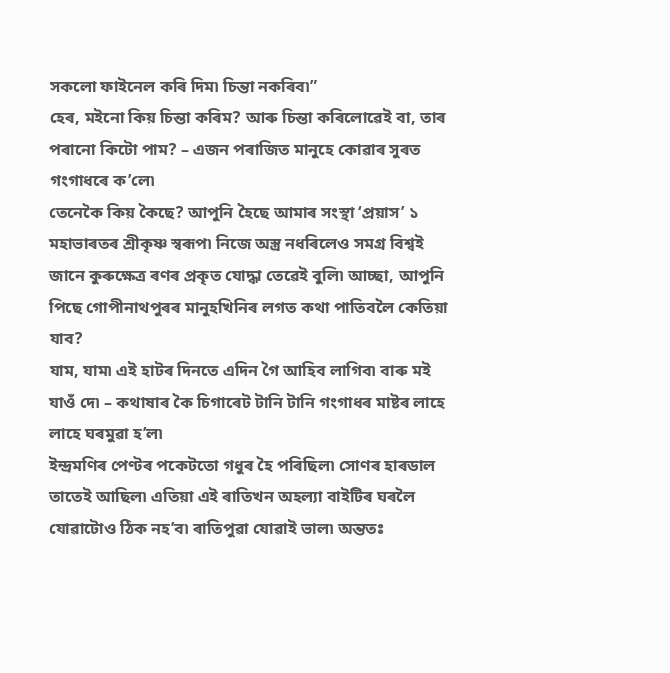সকলো ফাইনেল কৰি দিম৷ চিন্তা নকৰিব৷”
হেৰ, মইনো কিয় চিন্তা কৰিম? আৰু চিন্তা কৰিলোৱেই বা, তাৰ পৰানো কিটো পাম? – এজন পৰাজিত মানুহে কোৱাৰ সুৰত গংগাধৰে ক’লে৷
তেনেকৈ কিয় কৈছে? আপুনি হৈছে আমাৰ সংস্থা ‘প্ৰয়াস’ ১ মহাভাৰতৰ শ্ৰীকৃষ্ণ স্বৰূপ৷ নিজে অস্ত্ৰ নধৰিলেও সমগ্ৰ বিশ্বই জানে কুৰুক্ষেত্ৰ ৰণৰ প্ৰকৃত যোদ্ধা তেৱেই বুলি৷ আচ্ছা, আপুনি পিছে গোপীনাথপুৰৰ মানুহখিনিৰ লগত কথা পাতিবলৈ কেতিয়া যাব?
যাম, যাম৷ এই হাটৰ দিনতে এদিন গৈ আহিব লাগিব৷ বাৰু মই যাওঁ দে৷ – কথাষাৰ কৈ চিগাৰেট টানি টানি গংগাধৰ মাষ্টৰ লাহে লাহে ঘৰমুৱা হ’ল৷
ইন্দ্ৰমণিৰ পেণ্টৰ পকেটতো গধুৰ হৈ পৰিছিল৷ সোণৰ হাৰডাল তাতেই আছিল৷ এতিয়া এই ৰাতিখন অহল্যা বাইটিৰ ঘৰলৈ যোৱাটোও ঠিক নহ’ব৷ ৰাতিপুৱা যোৱাই ভাল৷ অন্ততঃ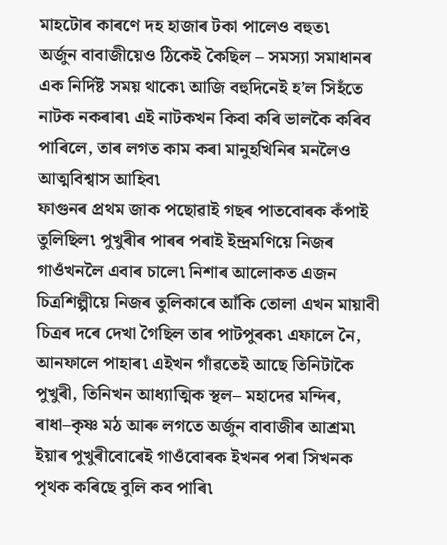মাহটোৰ কাৰণে দহ হাজাৰ টকা পালেও বহুত৷
অৰ্জুন বাবাজীয়েও ঠিকেই কৈছিল – সমস্যা সমাধানৰ এক নিৰ্দিষ্ট সময় থাকে৷ আজি বহুদিনেই হ’ল সিহঁতে নাটক নকৰাৰ৷ এই নাটকখন কিবা কৰি ভালকৈ কৰিব পাৰিলে, তাৰ লগত কাম কৰা মানুহখিনিৰ মনলৈও আত্মবিশ্বাস আহিব৷
ফাগুনৰ প্ৰথম জাক পছোৱাই গছৰ পাতবোৰক কঁপাই তুলিছিল৷ পুখুৰীৰ পাৰৰ পৰাই ইন্দ্ৰমণিয়ে নিজৰ গাওঁখনলৈ এবাৰ চালে৷ নিশাৰ আলোকত এজন চিত্ৰশিল্পীয়ে নিজৰ তুলিকাৰে আঁকি তোলা এখন মায়াবী চিত্ৰৰ দৰে দেখা গৈছিল তাৰ পাটপুৰক৷ এফালে নৈ, আনফালে পাহাৰ৷ এইখন গাঁৱতেই আছে তিনিটাকৈ পুখুৰী, তিনিখন আধ্যাত্মিক স্থল– মহাদেৱ মন্দিৰ, ৰাধা–কৃষ্ণ মঠ আৰু লগতে অৰ্জুন বাবাজীৰ আশ্ৰম৷ ইয়াৰ পুখুৰীবোৰেই গাওঁবোৰক ইখনৰ পৰা সিখনক পৃথক কৰিছে বুলি কব পাৰি৷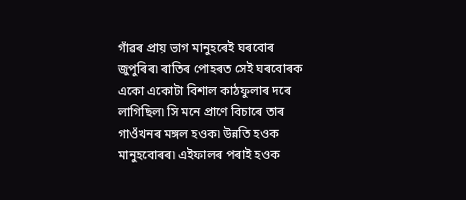গাঁৱৰ প্ৰায় ভাগ মানুহৰেই ঘৰবোৰ জুপুৰিৰ৷ ৰাতিৰ পোহৰত সেই ঘৰবোৰক একো একোটা বিশাল কাঠফুলাৰ দৰে লাগিছিল৷ সি মনে প্ৰাণে বিচাৰে তাৰ গাওঁখনৰ মঙ্গল হওক৷ উন্নতি হওক মানুহবোৰৰ৷ এইফালৰ পৰাই হওক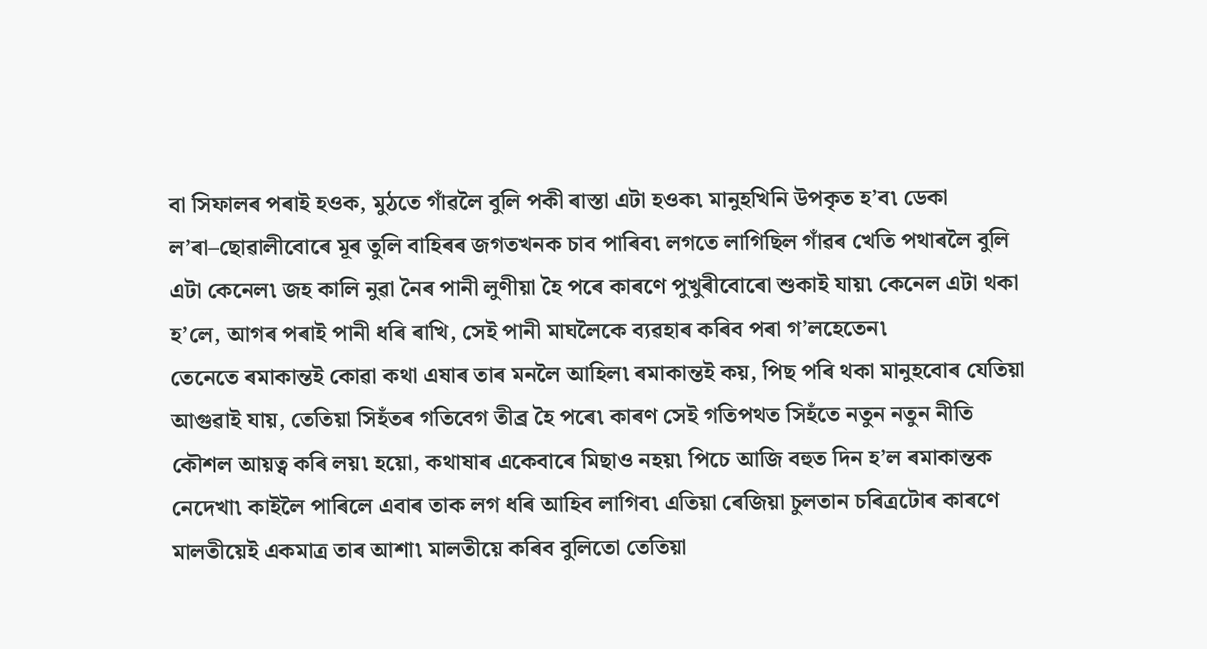বা সিফালৰ পৰাই হওক, মুঠতে গাঁৱলৈ বুলি পকী ৰাস্তা এটা হওক৷ মানুহখিনি উপকৃত হ’ব৷ ডেকা ল’ৰা–ছোৱালীবোৰে মূৰ তুলি বাহিৰৰ জগতখনক চাব পাৰিব৷ লগতে লাগিছিল গাঁৱৰ খেতি পথাৰলৈ বুলি এটা কেনেল৷ জহ কালি নুৱা নৈৰ পানী লুণীয়া হৈ পৰে কাৰণে পুখুৰীবোৰো শুকাই যায়৷ কেনেল এটা থকা হ’লে, আগৰ পৰাই পানী ধৰি ৰাখি, সেই পানী মাঘলৈকে ব্যৱহাৰ কৰিব পৰা গ’লহেতেন৷
তেনেতে ৰমাকান্তই কোৱা কথা এষাৰ তাৰ মনলৈ আহিল৷ ৰমাকান্তই কয়, পিছ পৰি থকা মানুহবোৰ যেতিয়া আগুৱাই যায়, তেতিয়া সিহঁতৰ গতিবেগ তীব্ৰ হৈ পৰে৷ কাৰণ সেই গতিপথত সিহঁতে নতুন নতুন নীতি কৌশল আয়ত্ব কৰি লয়৷ হয়ো, কথাষাৰ একেবাৰে মিছাও নহয়৷ পিচে আজি বহুত দিন হ’ল ৰমাকান্তক নেদেখা৷ কাইলৈ পাৰিলে এবাৰ তাক লগ ধৰি আহিব লাগিব৷ এতিয়া ৰেজিয়া চুলতান চৰিত্ৰটোৰ কাৰণে মালতীয়েই একমাত্ৰ তাৰ আশা৷ মালতীয়ে কৰিব বুলিতো তেতিয়া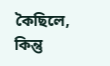কৈছিলে, কিন্তু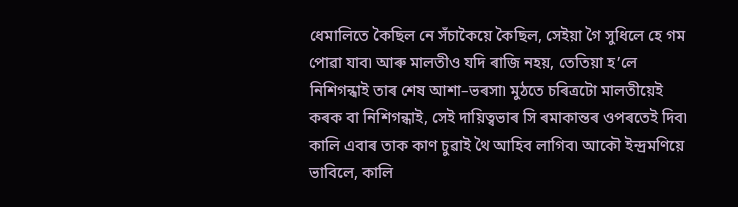ধেমালিতে কৈছিল নে সঁচাকৈয়ে কৈছিল, সেইয়া গৈ সুধিলে হে গম পোৱা যাব৷ আৰু মালতীও যদি ৰাজি নহয়, তেতিয়া হ’লে নিশিগন্ধাই তাৰ শেষ আশা–ভৰসা৷ মুঠতে চৰিত্ৰটো মালতীয়েই কৰক বা নিশিগন্ধাই, সেই দায়িত্বভাৰ সি ৰমাকান্তৰ ওপৰতেই দিব৷ কালি এবাৰ তাক কাণ চুৱাই থৈ আহিব লাগিব৷ আকৌ ইন্দ্ৰমণিয়ে ভাবিলে, কালি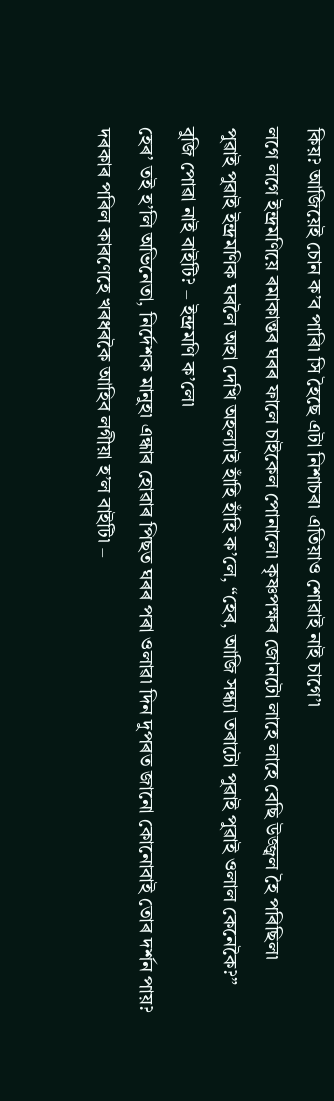কিয়? আজিয়েই চোন ক’ব পাৰি৷ সি হৈছে এটা নিশাচৰ৷ এতিয়াও শোৱাই নাই চাগে’৷
লগে লগে ইন্দ্ৰমণিয়ে ৰমাকান্তৰ ঘৰৰ ফালে চাইকেল পোনালে৷ কৃষ্ণপক্ষৰ জোনটো লাহে লাহে বেছি উজ্জ্বল হৈ পৰিছিল৷
পুৱাই পুৱাই ইন্দ্ৰমণিক ঘৰলৈ অহা দেখি অহল্যাই হাঁহি হাঁহি ক’লে, “হেৰ, আজি সন্ধ্যা তৰাটো পুৱাই পুৱাই ওলাল কেনেকৈ?”
বুজি পোৱা নাই বাইটি? – ইন্দ্ৰমণি ক’লে৷
হেৰ’ তই হ’লি অভিনেতা, নিৰ্দেশক মানুহ৷ এন্ধাৰ হোৱাৰ পিছত ঘৰৰ পৰা ওলাৱ৷ দিন দুপৰত জানো কোনোবাই তোৰ দৰ্শন পায়?
দৰকাৰ পৰিল কাৰণেহে খৰধৰকৈ আহিব লগীয়া হ’ল বাইটি৷ –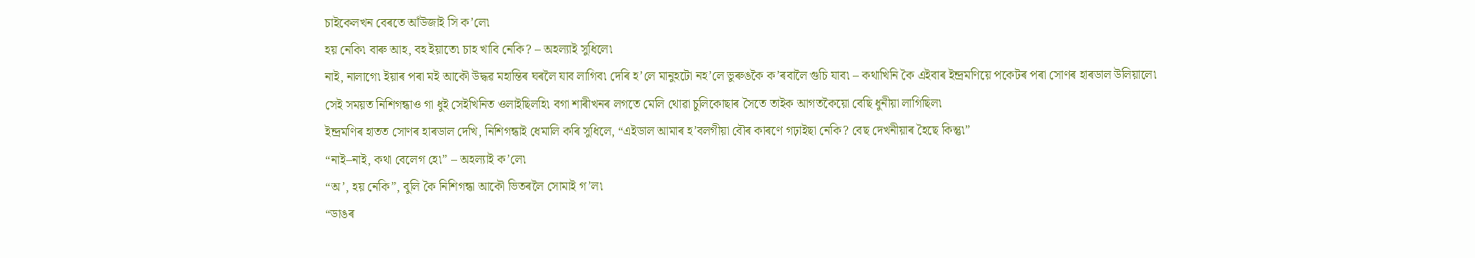চাইকেলখন বেৰতে আঁউজাই সি ক’লে৷
হয় নেকি৷ বাৰু আহ, বহ ইয়াতে৷ চাহ খাবি নেকি? – অহল্যাই সুধিলে৷
নাই, নালাগে৷ ইয়াৰ পৰা মই আকৌ উদ্ধৱ মহান্তিৰ ঘৰলৈ যাব লাগিব৷ দেৰি হ’লে মানুহটো নহ’লে ভুৰুঙকৈ ক’ৰবালৈ গুচি যাব৷ – কথাখিনি কৈ এইবাৰ ইন্দ্ৰমণিয়ে পকেটৰ পৰা সোণৰ হাৰডাল উলিয়ালে৷
সেই সময়ত নিশিগন্ধাও গা ধুই সেইখিনিত ওলাইছিলহি৷ বগা শাৰীখনৰ লগতে মেলি থোৱা চুলিকোছাৰ সৈতে তাইক আগতকৈয়ো বেছি ধুনীয়া লাগিছিল৷
ইন্দ্ৰমণিৰ হাতত সোণৰ হাৰডাল দেখি, নিশিগন্ধাই ধেমালি কৰি সুধিলে, “এইডাল আমাৰ হ’বলগীয়া বৌৰ কাৰণে গঢ়াইছা নেকি? বেছ দেখনীয়াৰ হৈছে কিন্তু৷”
“নাই–নাই, কথা বেলেগ হে৷” – অহল্যাই ক’লে৷
“অ’, হয় নেকি”, বুলি কৈ নিশিগন্ধা আকৌ ভিতৰলৈ সোমাই গ’ল৷
“ডাঙৰ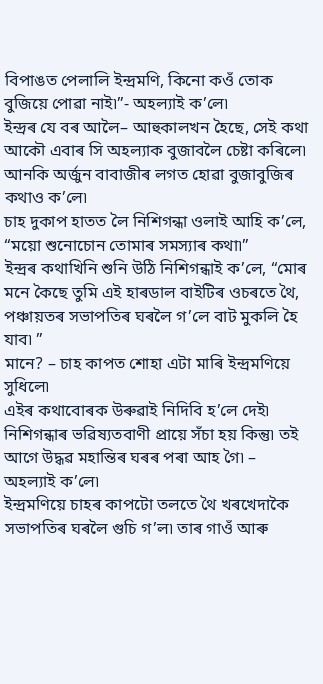বিপাঙত পেলালি ইন্দ্ৰমণি, কিনো কওঁ তোক বুজিয়ে পোৱা নাই৷”- অহল্যাই ক’লে৷
ইন্দ্ৰৰ যে বৰ আলৈ– আহুকালখন হৈছে, সেই কথা আকৌ এবাৰ সি অহল্যাক বুজাবলৈ চেষ্টা কৰিলে৷ আনকি অৰ্জুন বাবাজীৰ লগত হোৱা বুজাবুজিৰ কথাও ক’লে৷
চাহ দুকাপ হাতত লৈ নিশিগন্ধা ওলাই আহি ক’লে, “ময়ো শুনোচোন তোমাৰ সমস্যাৰ কথা৷”
ইন্দ্ৰৰ কথাখিনি শুনি উঠি নিশিগন্ধাই ক’লে, “মোৰ মনে কৈছে তুমি এই হাৰডাল বাইটিৰ ওচৰতে থৈ, পঞ্চায়তৰ সভাপতিৰ ঘৰলৈ গ’লে বাট মুকলি হৈ যাব৷ ”
মানে? – চাহ কাপত শোহা এটা মাৰি ইন্দ্ৰমণিয়ে সুধিলে৷
এইৰ কথাবোৰক উৰুৱাই নিদিবি হ’লে দেই৷ নিশিগন্ধাৰ ভৱিষ্যতবাণী প্ৰায়ে সঁচা হয় কিন্তু৷ তই আগে উদ্ধৱ মহান্তিৰ ঘৰৰ পৰা আহ গৈ৷ – অহল্যাই ক’লে৷
ইন্দ্ৰমণিয়ে চাহৰ কাপটো তলতে থৈ খৰখেদাকৈ সভাপতিৰ ঘৰলৈ গুচি গ’ল৷ তাৰ গাওঁ আৰু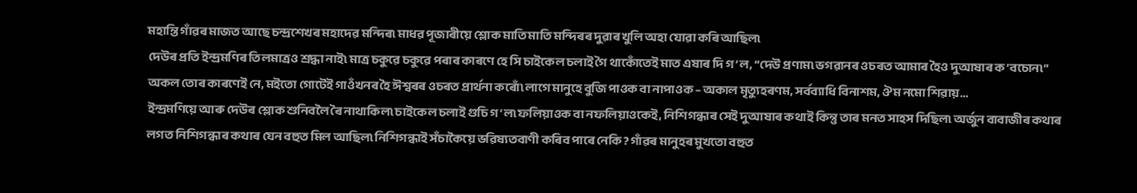মহান্তি গাঁৱৰ মাজত আছে চন্দ্ৰশেখৰ মহাদেৱ মন্দিৰ৷ মাধৱ পূজাৰীয়ে শ্লোক মাতি মাতি মন্দিৰৰ দুৱাৰ খুলি অহা যোৱা কৰি আছিল৷
দেউৰ প্ৰতি ইন্দ্ৰমণিৰ তিলমাত্ৰও শ্ৰদ্ধা নাই৷ মাত্ৰ চকুৱে চকুৱে পৰাৰ কাৰণে হে সি চাইকেল চলাই গৈ থাকোঁতেই মাত এষাৰ দি গ’ল, “দেউ প্ৰণাম৷ ভগৱানৰ ওচৰত আমাৰ হৈও দুআষাৰ ক’বচোন৷”
অকল তোৰ কাৰণেই নে, মইতো গোটেই গাওঁখনৰ হৈ ঈশ্বৰৰ ওচৰত প্ৰাৰ্থনা কৰোঁ৷ লাগে মানুহে বুজি পাওক বা নাপাওক – অকাল মৃত্যুহৰণম, সৰ্বব্যাধি বিনাশম, ঔম নমো শিৱায়…
ইন্দ্ৰমণিয়ে আৰু দেউৰ শ্লোক শুনিবলৈ ৰৈ নাথাকিল৷ চাইকেল চলাই গুচি গ’ল৷ ফলিয়াওক বা নফলিয়াওকেই, নিশিগন্ধাৰ সেই দুআষাৰ কথাই কিন্তু তাৰ মনত সাহস দিছিল৷ অৰ্জুন বাবাজীৰ কথাৰ লগত নিশিগন্ধাৰ কথাৰ যেন বহুত মিল আছিল৷ নিশিগন্ধাই সঁচাকৈয়ে ভৱিষ্যতবাণী কৰিব পাৰে নেকি? গাঁৱৰ মানুহৰ মুখতো বহুত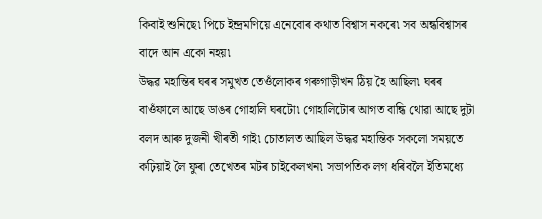কিবাই শুনিছে৷ পিচে ইন্দ্ৰমণিয়ে এনেবোৰ কথাত বিশ্বাস নকৰে৷ সব অন্ধবিশ্বাসৰ বাদে আন একো নহয়৷
উদ্ধৱ মহান্তিৰ ঘৰৰ সমুখত তেওঁলোকৰ গৰুগাড়ীখন ঠিয় হৈ আছিল৷ ঘৰৰ বাওঁফালে আছে ডাঙৰ গোহালি ঘৰটো৷ গোহালিটোৰ আগত বান্ধি থোৱা আছে দুটা বলদ আৰু দুজনী খীৰতী গাই৷ চোতালত আছিল উদ্ধৱ মহান্তিক সকলো সময়তে কঢ়িয়াই লৈ ফুৰা তেখেতৰ মটৰ চাইকেলখন৷ সভাপতিক লগ ধৰিবলৈ ইতিমধ্যে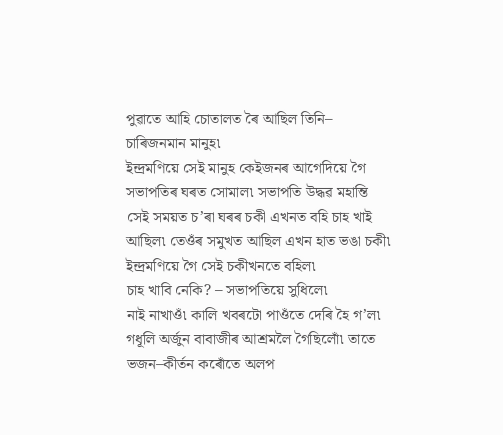পুৱাতে আহি চোতালত ৰৈ আছিল তিনি– চাৰিজনমান মানুহ৷
ইন্দ্ৰমণিয়ে সেই মানুহ কেইজনৰ আগেদিয়ে গৈ সভাপতিৰ ঘৰত সোমাল৷ সভাপতি উদ্ধৱ মহান্তি সেই সময়ত চ’ৰা ঘৰৰ চকী এখনত বহি চাহ খাই আছিল৷ তেওঁৰ সমুখত আছিল এখন হাত ভঙা চকী৷ ইন্দ্ৰমণিয়ে গৈ সেই চকীখনতে বহিল৷
চাহ খাবি নেকি? – সভাপতিয়ে সুধিলে৷
নাই নাখাওঁ৷ কালি খবৰটো পাওঁতে দেৰি হৈ গ’ল৷ গধূলি অৰ্জুন বাবাজীৰ আশ্ৰমলৈ গৈছিলোঁ৷ তাতে ভজন–কীৰ্তন কৰোঁতে অলপ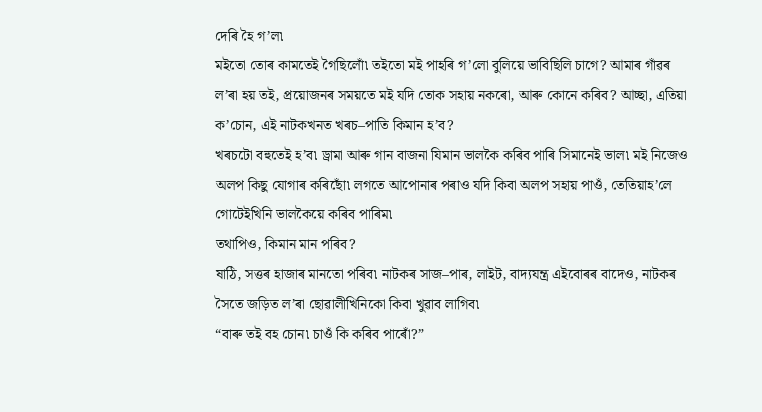দেৰি হৈ গ’ল৷
মইতো তোৰ কামতেই গৈছিলোঁ৷ তইতো মই পাহৰি গ’লো বুলিয়ে ভাবিছিলি চাগে? আমাৰ গাঁৱৰ ল’ৰা হয় তই, প্ৰয়োজনৰ সময়তে মই যদি তোক সহায় নকৰো, আৰু কোনে কৰিব? আচ্ছা, এতিয়া ক’চোন, এই নাটকখনত খৰচ–পাতি কিমান হ’ব?
খৰচটো বহুতেই হ’ব৷ ড্ৰামা আৰু গান বাজনা যিমান ভালকৈ কৰিব পাৰি সিমানেই ভাল৷ মই নিজেও অলপ কিছু যোগাৰ কৰিছোঁ৷ লগতে আপোনাৰ পৰাও যদি কিবা অলপ সহায় পাওঁ, তেতিয়াহ’লে গোটেইখিনি ভালকৈয়ে কৰিব পাৰিম৷
তথাপিও, কিমান মান পৰিব?
ষাঠি, সত্তৰ হাজাৰ মানতো পৰিব৷ নাটকৰ সাজ–পাৰ, লাইট, বাদ্যযন্ত্ৰ এইবোৰৰ বাদেও, নাটকৰ সৈতে জড়িত ল’ৰা ছোৱালীখিনিকো কিবা খুৱাব লাগিব৷
“বাৰু তই বহ চোন৷ চাওঁ কি কৰিব পাৰোঁ?”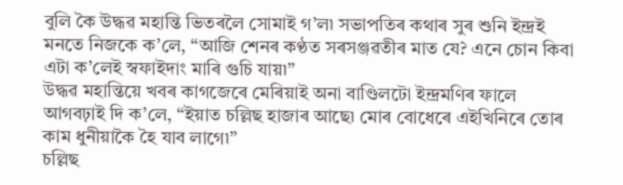বুলি কৈ উদ্ধৱ মহান্তি ভিতৰলৈ সোমাই গ’ল৷ সভাপতিৰ কথাৰ সুৰ শুনি ইন্দ্ৰই মনতে নিজকে ক’লে, “আজি শেনৰ কণ্ঠত সৰসঞ্জৱতীৰ মাত যে? এনে চোন কিবা এটা ক’লেই স্বফাইদাং মাৰি গুচি যায়৷”
উদ্ধৱ মহান্তিয়ে খবৰ কাগজেৰে মেৰিয়াই অনা বাণ্ডিলটো ইন্দ্ৰমণিৰ ফালে আগবঢ়াই দি ক’লে, “ইয়াত চল্লিছ হাজাৰ আছে৷ মোৰ বোধেৰে এইখিনিৰে তোৰ কাম ধুনীয়াকৈ হৈ যাব লাগে৷”
চল্লিছ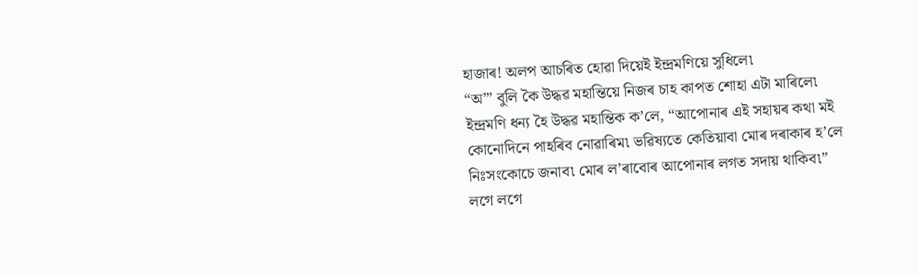হাজাৰ! অলপ আচৰিত হোৱা দিয়েই ইন্দ্ৰমণিয়ে সুধিলে৷
“অ’” বুলি কৈ উদ্ধৱ মহান্তিয়ে নিজৰ চাহ কাপত শোহা এটা মাৰিলে৷
ইন্দ্ৰমণি ধন্য হৈ উদ্ধৱ মহান্তিক ক’লে, “আপোনাৰ এই সহায়ৰ কথা মই কোনোদিনে পাহৰিব নোৱাৰিম৷ ভৱিষ্যতে কেতিয়াবা মোৰ দৰাকাৰ হ’লে নিঃসংকোচে জনাব৷ মোৰ ল’ৰাবোৰ আপোনাৰ লগত সদায় থাকিব৷”
লগে লগে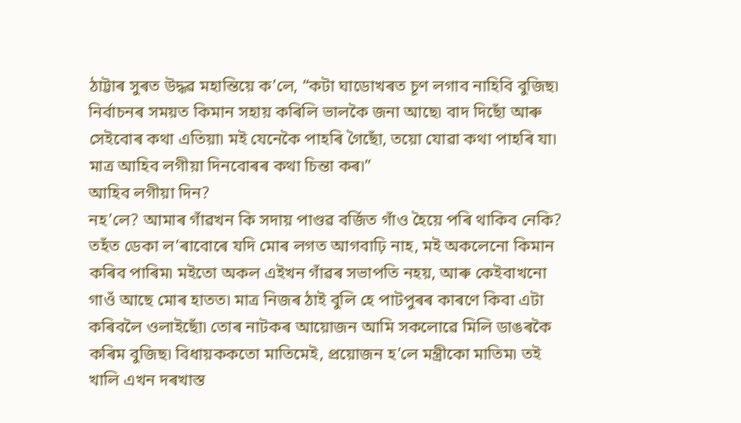ঠাট্টাৰ সুৰত উদ্ধৱ মহান্তিয়ে ক’লে, “কটা ঘাডোখৰত চূণ লগাব নাহিবি বুজিছ৷ নিৰ্বাচনৰ সময়ত কিমান সহায় কৰিলি ভালকৈ জনা আছে৷ বাদ দিছোঁ আৰু সেইবোৰ কথা এতিয়া৷ মই যেনেকৈ পাহৰি গৈছোঁ, তয়ো যোৱা কথা পাহৰি যা৷ মাত্ৰ আহিব লগীয়া দিনবোৰৰ কথা চিন্তা কৰ৷”
আহিব লগীয়া দিন?
নহ’লে? আমাৰ গাঁৱখন কি সদায় পাণ্ডৱ বৰ্জিত গাঁও হৈয়ে পৰি থাকিব নেকি? তহঁত ডেকা ল’ৰাবোৰে যদি মোৰ লগত আগবাঢ়ি নাহ, মই অকলেনো কিমান কৰিব পাৰিম৷ মইতো অকল এইখন গাঁৱৰ সভাপতি নহয়, আৰু কেইবাখনো গাওঁ আছে মোৰ হাতত৷ মাত্ৰ নিজৰ ঠাই বুলি হে পাটপুৰৰ কাৰণে কিবা এটা কৰিবলৈ ওলাইছোঁ৷ তোৰ নাটকৰ আয়োজন আমি সকলোৱে মিলি ডাঙৰকৈ কৰিম বুজিছ৷ বিধায়ককতো মাতিমেই, প্ৰয়োজন হ’লে মন্ত্ৰীকো মাতিম৷ তই খালি এখন দৰখাস্ত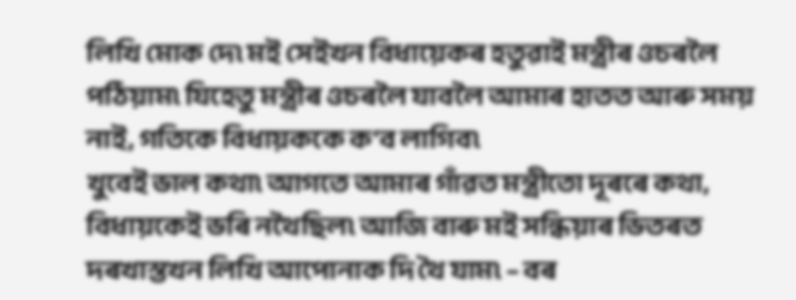লিখি মোক দে৷ মই সেইখন বিধায়েকৰ হতুৱাই মন্ত্ৰীৰ ওচৰলৈ পঠিয়াম৷ যিহেতু মন্ত্ৰীৰ ওচৰলৈ যাবলৈ আমাৰ হাতত আৰু সময় নাই, গতিকে বিধায়ককে ক’ব লাগিব৷
খুবেই ভাল কথা৷ আগতে আমাৰ গাঁৱত মন্ত্ৰীতো দূৰৰে কথা, বিধায়কেই ভৰি নথৈছিল৷ আজি বাৰু মই সন্ধিয়াৰ ভিতৰত দৰখাস্তখন লিখি আপোনাক দি থৈ যাম৷ – বৰ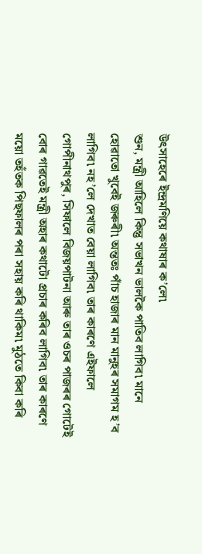উৎসাহেৰে ইন্দ্ৰমণিয়ে কথাষাৰ ক’লে৷
শুন, মন্ত্ৰী আহিলে কিন্তু সভাখন ভালকৈ পাতিব লাগিব৷ মানে হোৱাতো খুবেই জৰুৰী৷ অন্ততঃ পাঁচ হাজাৰ মান মানুহৰ সমাগম হ’ব লাগিব৷ নহ’লে দেখাত বেয়া লাগিব৷ তাৰ কাৰণে এইফালে গোপীনাথপুৰ, সিফালে বিজয়পাটনা আৰু তাৰ ওচৰ পাজৰৰ গোটেই বোৰ গাৱতেই মন্ত্ৰী অহাৰ কথাটো প্ৰচাৰ কৰিব লাগিব৷ তাৰ কাৰণে ময়ো তহঁতক পিছফালৰ পৰা সহায় কৰি থাকিম৷ মুঠতে কিবা কৰি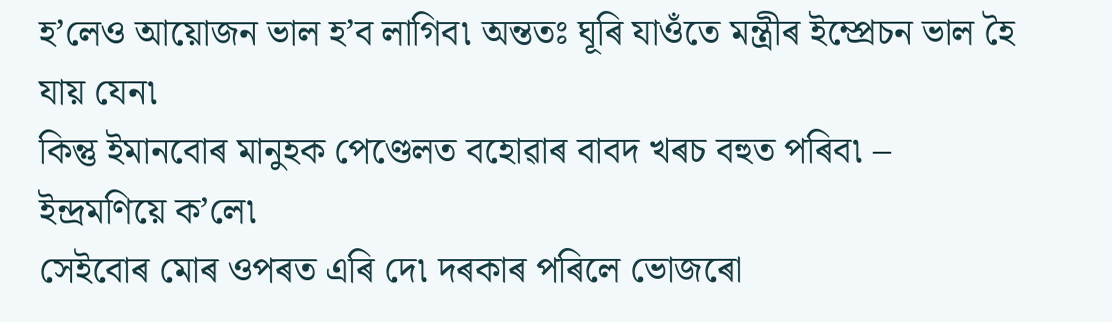হ’লেও আয়োজন ভাল হ’ব লাগিব৷ অন্ততঃ ঘূৰি যাওঁতে মন্ত্ৰীৰ ইম্প্ৰেচন ভাল হৈ যায় যেন৷
কিন্তু ইমানবোৰ মানুহক পেণ্ডেলত বহোৱাৰ বাবদ খৰচ বহুত পৰিব৷ – ইন্দ্ৰমণিয়ে ক’লে৷
সেইবোৰ মোৰ ওপৰত এৰি দে৷ দৰকাৰ পৰিলে ভোজৰো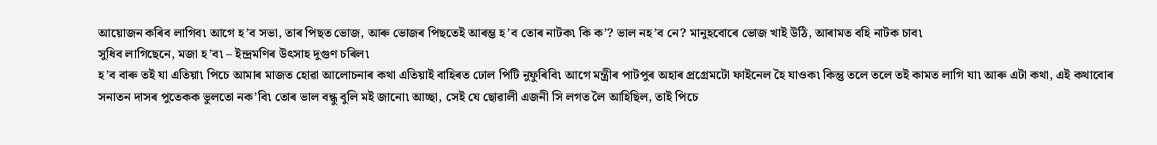আয়োজন কৰিব লাগিব৷ আগে হ’ব সভা, তাৰ পিছত ভোজ, আৰু ভোজৰ পিছতেই আৰম্ভ হ’ব তোৰ নাটক৷ কি ক’? ভাল নহ’ব নে? মানুহবোৰে ভোজ খাই উঠি, আৰামত বহি নাটক চাব৷
সুধিব লাগিছেনে, মজা হ’ব৷ – ইন্দ্ৰমণিৰ উৎসাহ দুগুণ চৰিল৷
হ’ব বাৰু তই যা এতিয়া৷ পিচে আমাৰ মাজত হোৱা আলোচনাৰ কথা এতিয়াই বাহিৰত ঢোল পিটি নুফুৰিবি৷ আগে মন্ত্ৰীৰ পাটপুৰ অহাৰ প্ৰগ্ৰেমটো ফাইনেল হৈ যাওক৷ কিন্তু তলে তলে তই কামত লাগি যা৷ আৰু এটা কথা, এই কথাবোৰ সনাতন দাসৰ পুতেকক ভুলতো নক’বি৷ তোৰ ভাল বন্ধু বুলি মই জানো৷ আচ্ছা, সেই যে ছোৱালী এজনী সি লগত লৈ আহিছিল, তাই পিচে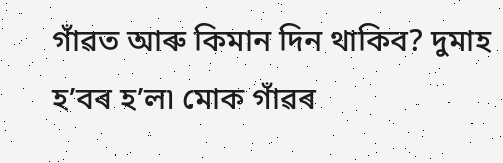গাঁৱত আৰু কিমান দিন থাকিব? দুমাহ হ’বৰ হ’ল৷ মোক গাঁৱৰ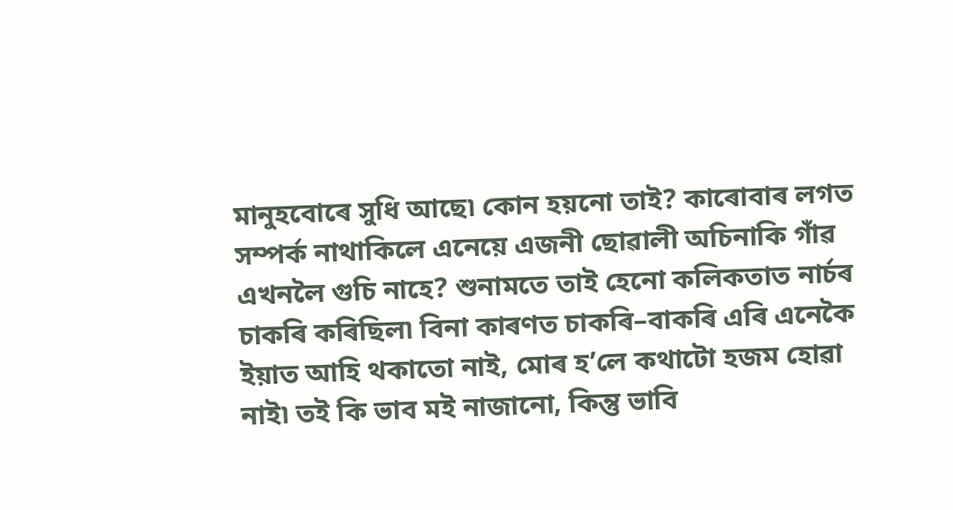মানুহবোৰে সুধি আছে৷ কোন হয়নো তাই? কাৰোবাৰ লগত সম্পৰ্ক নাথাকিলে এনেয়ে এজনী ছোৱালী অচিনাকি গাঁৱ এখনলৈ গুচি নাহে? শুনামতে তাই হেনো কলিকতাত নাৰ্চৰ চাকৰি কৰিছিল৷ বিনা কাৰণত চাকৰি–বাকৰি এৰি এনেকৈ ইয়াত আহি থকাতো নাই, মোৰ হ’লে কথাটো হজম হোৱা নাই৷ তই কি ভাব মই নাজানো, কিন্তু ভাবি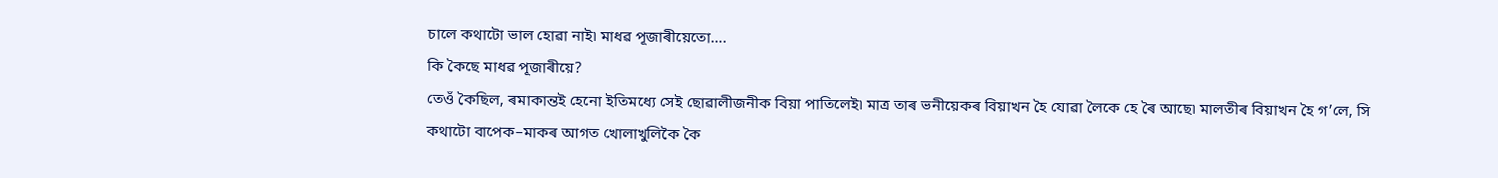চালে কথাটো ভাল হোৱা নাই৷ মাধৱ পূজাৰীয়েতো….
কি কৈছে মাধৱ পূজাৰীয়ে?
তেওঁ কৈছিল, ৰমাকান্তই হেনো ইতিমধ্যে সেই ছোৱালীজনীক বিয়া পাতিলেই৷ মাত্ৰ তাৰ ভনীয়েকৰ বিয়াখন হৈ যোৱা লৈকে হে ৰৈ আছে৷ মালতীৰ বিয়াখন হৈ গ’লে, সি কথাটো বাপেক–মাকৰ আগত খোলাখুলিকৈ কৈ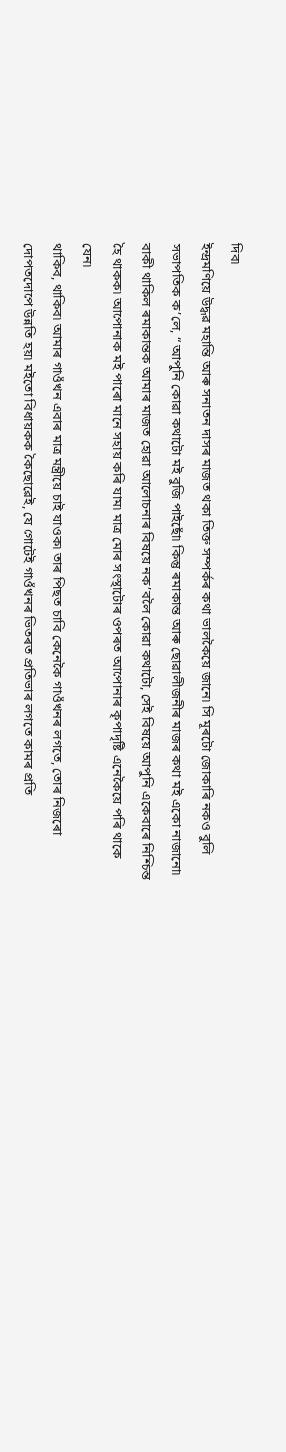দিব৷
ইন্দ্ৰমণিয়ে উদ্ধৱ মহান্তি আৰু সনাতন দাসৰ মাজত থকা তিক্ত সম্পৰ্কৰ কথা ভালকৈয়ে জানে৷ সি মূৰটো জোকাৰি নকও বুলি সভাপতিক ক’লে, “ আপুনি কোৱা কথাটো মই বুজি পাইছোঁ৷ কিন্তু ৰমাকান্ত আৰু ছোৱালীজনীৰ মাজৰ কথা মই একো নাজানো৷ বাকী থাকিল ৰমাকান্তক আমাৰ মাজত হোৱা আলোচনাৰ বিষয়ে নক’বলৈ কোৱা কথাটো, সেই বিষয়ে আপুনি একেবাৰে নিশ্চিন্ত হৈ থাকক৷ আপোনাক মই পাৰো মানে সহায় কৰি যাম৷ মাত্ৰ মোৰ সংস্থাটোৰ ওপৰত আপোনাৰ কৃপাদৃষ্টি এনেকৈয়ে পৰি থাকে যেন৷
থাকিব, থাকিব৷ আমাৰ গাওঁখন এবাৰ মাত্ৰ মন্ত্ৰীয়ে চাই যাওক৷ তাৰ পিছত চাবি কেনেকৈ গাওঁখনৰ লগতে, তোৰ নিজৰো দোপতদোপে উন্নতি হয়৷ মইতো বিধায়কক কৈছোৱেই, যে গোটেই গাওঁখনৰ ভিতৰত প্ৰতিভাৰ লগতে কামৰ প্ৰতি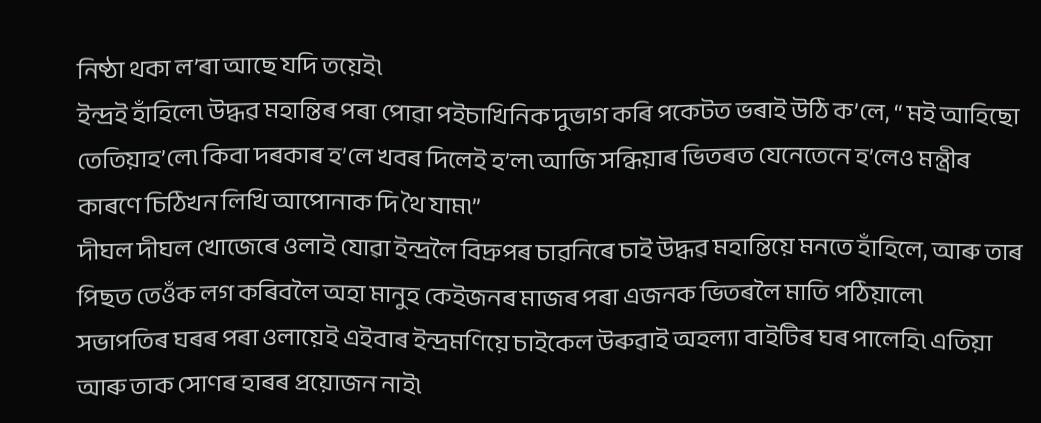নিষ্ঠা থকা ল’ৰা আছে যদি তয়েই৷
ইন্দ্ৰই হাঁহিলে৷ উদ্ধৱ মহান্তিৰ পৰা পোৱা পইচাখিনিক দুভাগ কৰি পকেটত ভৰাই উঠি ক’লে, “ মই আহিছো তেতিয়াহ’লে৷ কিবা দৰকাৰ হ’লে খবৰ দিলেই হ’ল৷ আজি সন্ধিয়াৰ ভিতৰত যেনেতেনে হ’লেও মন্ত্ৰীৰ কাৰণে চিঠিখন লিখি আপোনাক দি থৈ যাম৷”
দীঘল দীঘল খোজেৰে ওলাই যোৱা ইন্দ্ৰলৈ বিদ্ৰুপৰ চাৱনিৰে চাই উদ্ধৱ মহান্তিয়ে মনতে হাঁহিলে, আৰু তাৰ পিছত তেওঁক লগ কৰিবলৈ অহা মানুহ কেইজনৰ মাজৰ পৰা এজনক ভিতৰলৈ মাতি পঠিয়ালে৷
সভাপতিৰ ঘৰৰ পৰা ওলায়েই এইবাৰ ইন্দ্ৰমণিয়ে চাইকেল উৰুৱাই অহল্যা বাইটিৰ ঘৰ পালেহি৷ এতিয়া আৰু তাক সোণৰ হাৰৰ প্ৰয়োজন নাই৷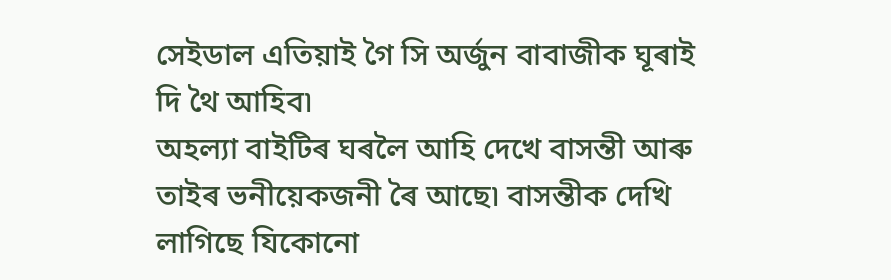সেইডাল এতিয়াই গৈ সি অৰ্জুন বাবাজীক ঘূৰাই দি থৈ আহিব৷
অহল্যা বাইটিৰ ঘৰলৈ আহি দেখে বাসন্তী আৰু তাইৰ ভনীয়েকজনী ৰৈ আছে৷ বাসন্তীক দেখি লাগিছে যিকোনো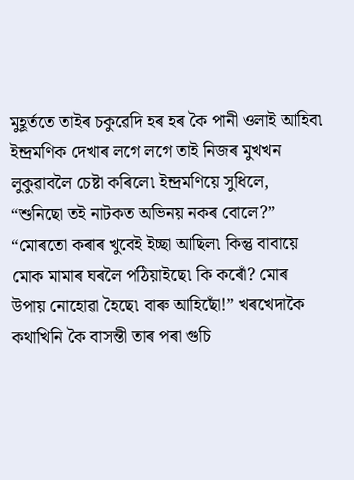মুহূৰ্ততে তাইৰ চকুৱেদি হৰ হৰ কৈ পানী ওলাই আহিব৷ ইন্দ্ৰমণিক দেখাৰ লগে লগে তাই নিজৰ মুখখন লুকুৱাবলৈ চেষ্টা কৰিলে৷ ইন্দ্ৰমণিয়ে সুধিলে, “শুনিছো তই নাটকত অভিনয় নকৰ বোলে?”
“মোৰতো কৰাৰ খুবেই ইচ্ছা আছিল৷ কিন্তু বাবায়ে মোক মামাৰ ঘৰলৈ পঠিয়াইছে৷ কি কৰোঁ? মোৰ উপায় নোহোৱা হৈছে৷ বাৰু আহিছোঁ!” খৰখেদাকৈ কথাখিনি কৈ বাসন্তী তাৰ পৰা গুচি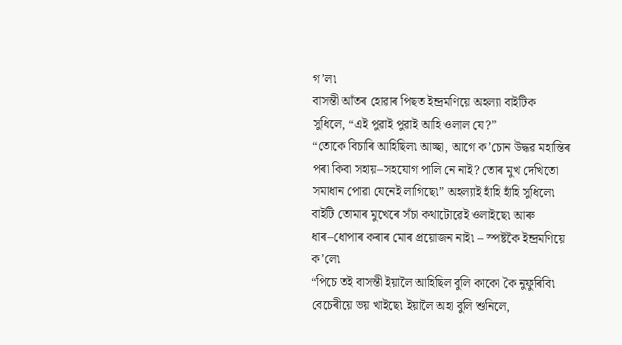গ’ল৷
বাসন্তী আঁতৰ হোৱাৰ পিছত ইন্দ্ৰমণিয়ে অহল্যা বাইটিক সুধিলে, “এই পুৱাই পুৱাই আহি ওলাল যে?”
“তোকে বিচাৰি আহিছিল৷ আচ্ছা, আগে ক’চোন উদ্ধৱ মহান্তিৰ পৰা কিবা সহায়–সহযোগ পালি নে নাই? তোৰ মুখ দেখিতো সমাধান পোৱা যেনেই লাগিছে৷” অহল্যাই হাঁহি হাঁহি সুধিলে৷
বাইটি তোমাৰ মুখেৰে সঁচা কথাটোৱেই ওলাইছে৷ আৰু ধাৰ–ধোপাৰ কৰাৰ মোৰ প্ৰয়োজন নাই৷ – স্পষ্টকৈ ইন্দ্ৰমণিয়ে ক’লে৷
“পিচে তই বাসন্তী ইয়ালৈ আহিছিল বুলি কাকো কৈ নুফুৰিবি৷ বেচেৰীয়ে ভয় খাইছে৷ ইয়ালৈ অহা বুলি শুনিলে,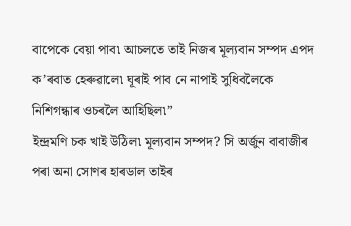বাপেকে বেয়া পাব৷ আচলতে তাই নিজৰ মূল্যবান সম্পদ এপদ ক’ৰবাত হেৰুৱালে৷ ঘূৰাই পাব নে নাপাই সুধিবলৈকে নিশিগন্ধাৰ ওচৰলৈ আহিছিল৷”
ইন্দ্ৰমণি চক খাই উঠিল৷ মূল্যবান সম্পদ? সি অৰ্জুন বাবাজীৰ পৰা অনা সোণৰ হাৰডাল তাইৰ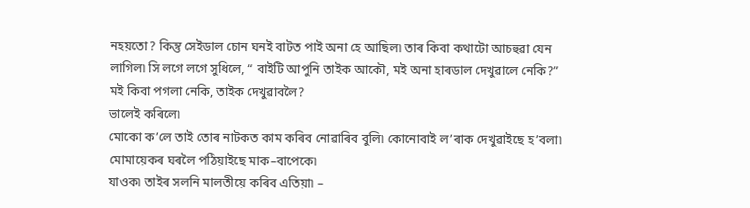নহয়তো? কিন্তু সেইডাল চোন ঘনই বাটত পাই অনা হে আছিল৷ তাৰ কিবা কথাটো আচহুৱা যেন লাগিল৷ সি লগে লগে সুধিলে, “ বাইটি আপুনি তাইক আকৌ, মই অনা হাৰডাল দেখুৱালে নেকি?”
মই কিবা পগলা নেকি, তাইক দেখুৱাবলৈ?
ভালেই কৰিলে৷
মোকো ক’লে তাই তোৰ নাটকত কাম কৰিব নোৱাৰিব বুলি৷ কোনোবাই ল’ৰাক দেখুৱাইছে হ’বলা৷ মোমায়েকৰ ঘৰলৈ পঠিয়াইছে মাক–বাপেকে৷
যাওক৷ তাইৰ সলনি মালতীয়ে কৰিব এতিয়া৷ –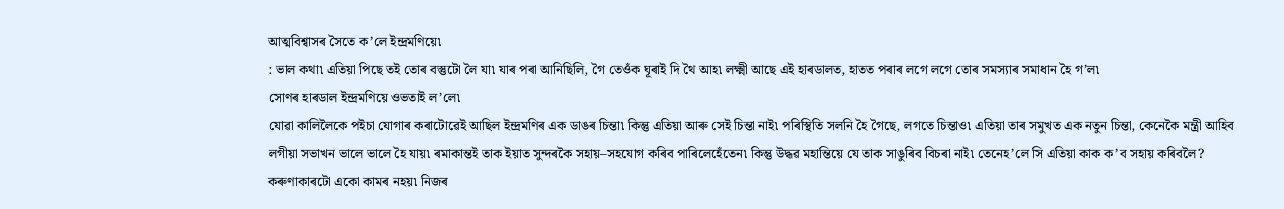আত্মবিশ্বাসৰ সৈতে ক’লে ইন্দ্ৰমণিয়ে৷
: ভাল কথা৷ এতিয়া পিছে তই তোৰ বস্তুটো লৈ যা৷ যাৰ পৰা আনিছিলি, গৈ তেওঁক ঘূৰাই দি থৈ আহ৷ লক্ষ্মী আছে এই হাৰডালত, হাতত পৰাৰ লগে লগে তোৰ সমস্যাৰ সমাধান হৈ গ’ল৷
সোণৰ হাৰডাল ইন্দ্ৰমণিয়ে ওভতাই ল’লে৷
যোৱা কালিলৈকে পইচা যোগাৰ কৰাটোৱেই আছিল ইন্দ্ৰমণিৰ এক ডাঙৰ চিন্তা৷ কিন্তু এতিয়া আৰু সেই চিন্তা নাই৷ পৰিস্থিতি সলনি হৈ গৈছে, লগতে চিন্তাও৷ এতিয়া তাৰ সমুখত এক নতুন চিন্তা, কেনেকৈ মন্ত্ৰী আহিব লগীয়া সভাখন ভালে ভালে হৈ যায়৷ ৰমাকান্তই তাক ইয়াত সুন্দৰকৈ সহায়–সহযোগ কৰিব পাৰিলেহেঁতেন৷ কিন্তু উদ্ধৱ মহান্তিয়ে যে তাক সাঙুৰিব বিচৰা নাই৷ তেনেহ’লে সি এতিয়া কাক ক’ব সহায় কৰিবলৈ? কৰুণাকাৰটো একো কামৰ নহয়৷ নিজৰ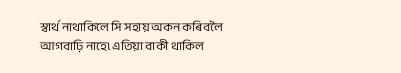স্বাৰ্থ নাথাকিলে সি সহায় অকন কৰিবলৈ আগবাঢ়ি নাহে৷ এতিয়া বাকী থাকিল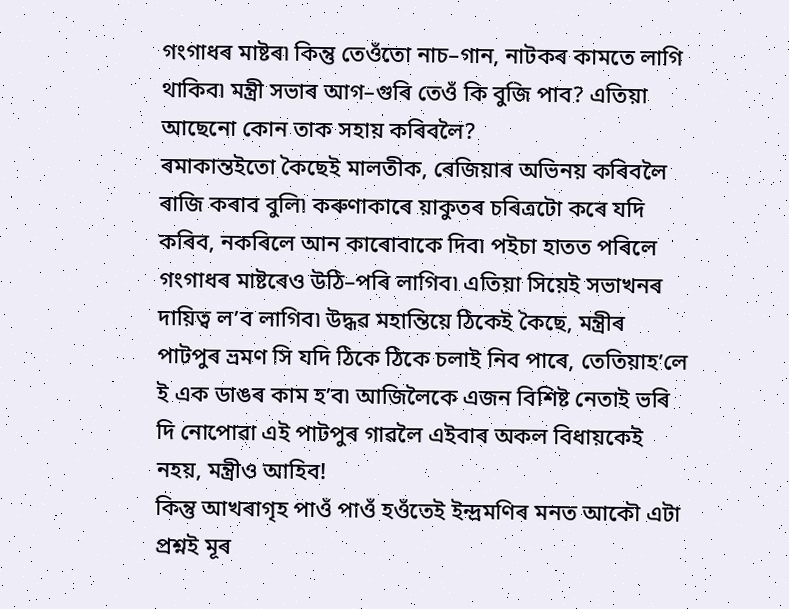গংগাধৰ মাষ্টৰ৷ কিন্তু তেওঁতো নাচ–গান, নাটকৰ কামতে লাগি থাকিব৷ মন্ত্ৰী সভাৰ আগ–গুৰি তেওঁ কি বুজি পাব? এতিয়া আছেনো কোন তাক সহায় কৰিবলৈ?
ৰমাকান্তইতো কৈছেই মালতীক, ৰেজিয়াৰ অভিনয় কৰিবলৈ ৰাজি কৰাব বুলি৷ কৰুণাকাৰে য়াকুতৰ চৰিত্ৰটো কৰে যদি কৰিব, নকৰিলে আন কাৰোবাকে দিব৷ পইচা হাতত পৰিলে গংগাধৰ মাষ্টৰেও উঠি–পৰি লাগিব৷ এতিয়া সিয়েই সভাখনৰ দায়িত্ব ল’ব লাগিব৷ উদ্ধৱ মহান্তিয়ে ঠিকেই কৈছে, মন্ত্ৰীৰ পাটপুৰ ভ্ৰমণ সি যদি ঠিকে ঠিকে চলাই নিব পাৰে, তেতিয়াহ’লে ই এক ডাঙৰ কাম হ’ব৷ আজিলৈকে এজন বিশিষ্ট নেতাই ভৰি দি নোপোৱা এই পাটপুৰ গাৱলৈ এইবাৰ অকল বিধায়কেই নহয়, মন্ত্ৰীও আহিব!
কিন্তু আখৰাগৃহ পাওঁ পাওঁ হওঁতেই ইন্দ্ৰমণিৰ মনত আকৌ এটা প্ৰশ্নই মূৰ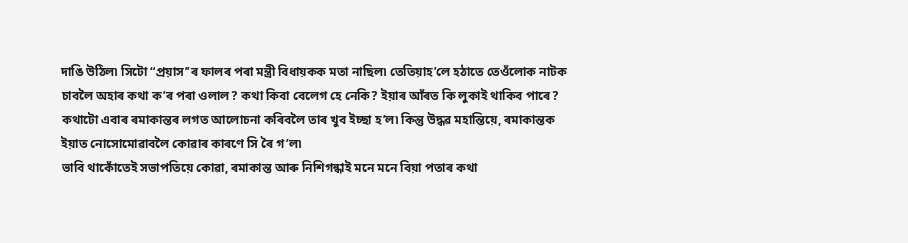দাঙি উঠিল৷ সিটো “প্ৰয়াস’’ৰ ফালৰ পৰা মন্ত্ৰী বিধায়কক মতা নাছিল৷ তেতিয়াহ’লে হঠাতে তেওঁলোক নাটক চাবলৈ অহাৰ কথা ক’ৰ পৰা ওলাল? কথা কিবা বেলেগ হে নেকি? ইয়াৰ আঁৰত কি লুকাই থাকিব পাৰে?
কথাটো এবাৰ ৰমাকান্তৰ লগত আলোচনা কৰিবলৈ তাৰ খুব ইচ্ছা হ’ল৷ কিন্তু উদ্ধৱ মহান্তিয়ে, ৰমাকান্তক ইয়াত নোসোমোৱাবলৈ কোৱাৰ কাৰণে সি ৰৈ গ’ল৷
ভাবি থাকোঁতেই সভাপতিয়ে কোৱা, ৰমাকান্ত আৰু নিশিগন্ধাই মনে মনে বিয়া পতাৰ কথা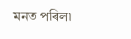মনত পৰিল৷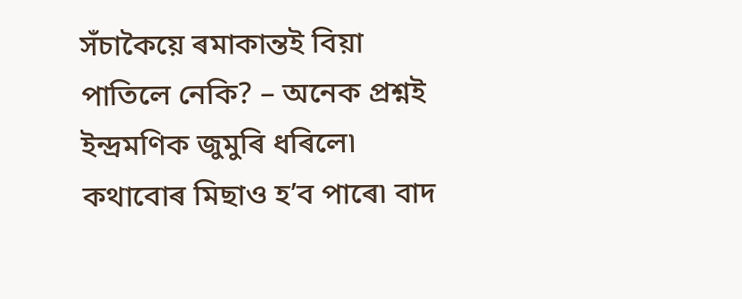সঁচাকৈয়ে ৰমাকান্তই বিয়া পাতিলে নেকি? – অনেক প্ৰশ্নই ইন্দ্ৰমণিক জুমুৰি ধৰিলে৷
কথাবোৰ মিছাও হ’ব পাৰে৷ বাদ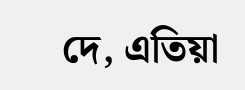দে, এতিয়া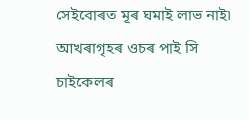সেইবোৰত মূৰ ঘমাই লাভ নাই৷ আখৰাগৃহৰ ওচৰ পাই সি চাইকেলৰ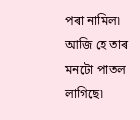পৰা নামিল৷ আজি হে তাৰ মনটো পাতল লাগিছে৷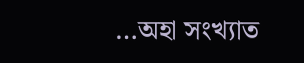…অহা সংখ্যাত